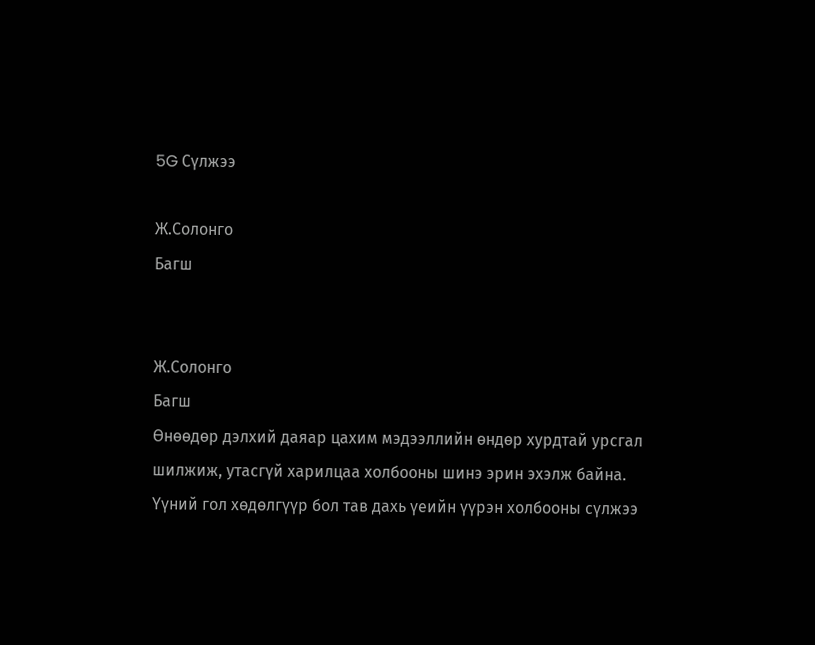5G Сүлжээ

Ж.Солонго
Багш


Ж.Солонго
Багш
Өнөөдөр дэлхий даяар цахим мэдээллийн өндөр хурдтай урсгал шилжиж, утасгүй харилцаа холбооны шинэ эрин эхэлж байна. Үүний гол хөдөлгүүр бол тав дахь үеийн үүрэн холбооны сүлжээ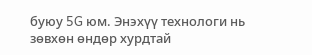буюу 5G юм. Энэхүү технологи нь зөвхөн өндөр хурдтай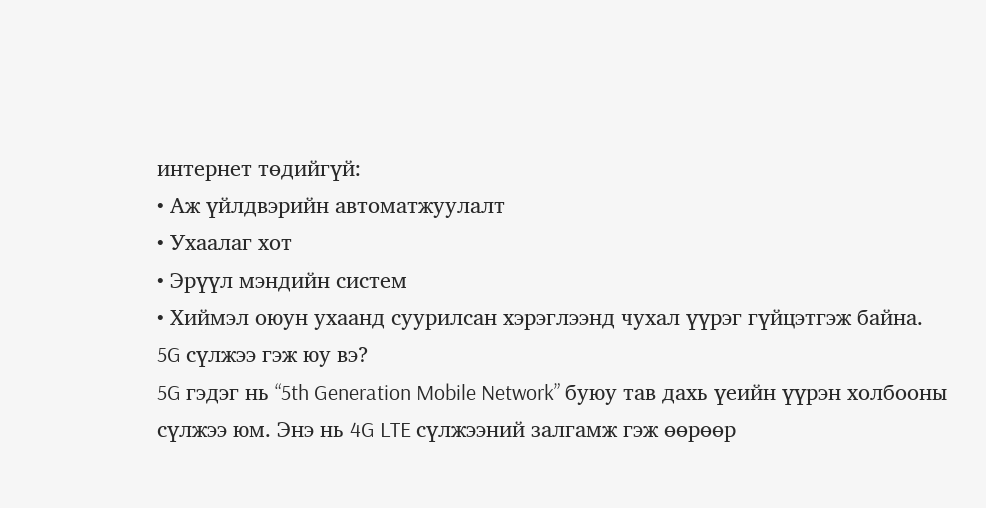интернет төдийгүй:
• Аж үйлдвэрийн автоматжуулалт
• Ухаалаг хот
• Эрүүл мэндийн систем
• Хиймэл оюун ухаанд суурилсан хэрэглээнд чухал үүрэг гүйцэтгэж байна.
5G сүлжээ гэж юу вэ?
5G гэдэг нь “5th Generation Mobile Network” буюу тав дахь үеийн үүрэн холбооны сүлжээ юм. Энэ нь 4G LTE сүлжээний залгамж гэж өөрөөр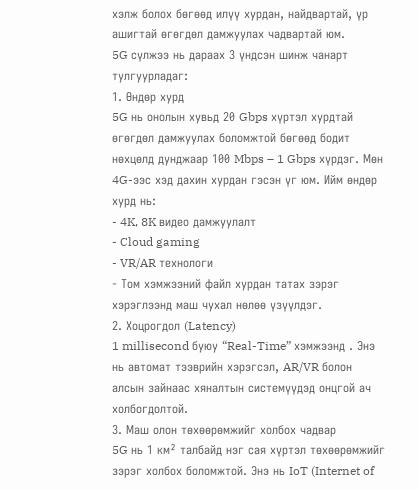хэлж болох бөгөөд илүү хурдан, найдвартай, үр ашигтай өгөгдөл дамжуулах чадвартай юм.
5G сүлжээ нь дараах 3 үндсэн шинж чанарт тулгуурладаг:
1. Өндөр хурд
5G нь онолын хувьд 20 Gbps хүртэл хурдтай өгөгдөл дамжуулах боломжтой бөгөөд бодит нөхцөлд дунджаар 100 Mbps – 1 Gbps хүрдэг. Мөн 4G-ээс хэд дахин хурдан гэсэн үг юм. Ийм өндөр хурд нь:
- 4K, 8K видео дамжуулалт
- Cloud gaming
- VR/AR технологи
- Том хэмжээний файл хурдан татах зэрэг хэрэглээнд маш чухал нөлөө үзүүлдэг.
2. Хоцрогдол (Latency)
1 millisecond буюу “Real-Time” хэмжээнд . Энэ нь автомат тээврийн хэрэгсэл, AR/VR болон алсын зайнаас хяналтын системүүдэд онцгой ач холбогдолтой.
3. Маш олон төхөөрөмжийг холбох чадвар
5G нь 1 км² талбайд нэг сая хүртэл төхөөрөмжийг зэрэг холбох боломжтой. Энэ нь IoT (Internet of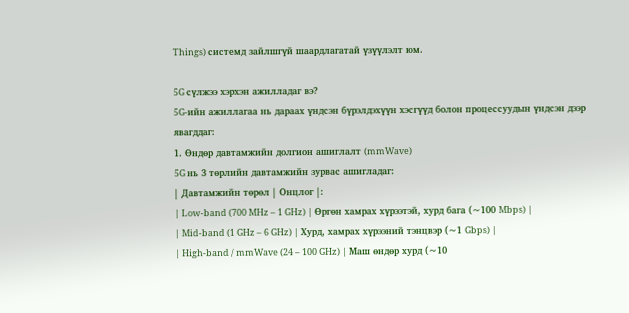Things) системд зайлшгүй шаардлагатай үзүүлэлт юм.

5G сүлжээ хэрхэн ажилладаг вэ?
5G-ийн ажиллагаа нь дараах үндсэн бүрэлдэхүүн хэсгүүд болон процессуудын үндсэн дээр явагддаг:
1. Өндөр давтамжийн долгион ашиглалт (mmWave)
5G нь 3 төрлийн давтамжийн зурвас ашигладаг:
| Давтамжийн төрөл | Онцлог |:
| Low-band (700 MHz – 1 GHz) | Өргөн хамрах хүрээтэй, хурд бага (~100 Mbps) |
| Mid-band (1 GHz – 6 GHz) | Хурд, хамрах хүрээний тэнцвэр (~1 Gbps) |
| High-band / mmWave (24 – 100 GHz) | Маш өндөр хурд (~10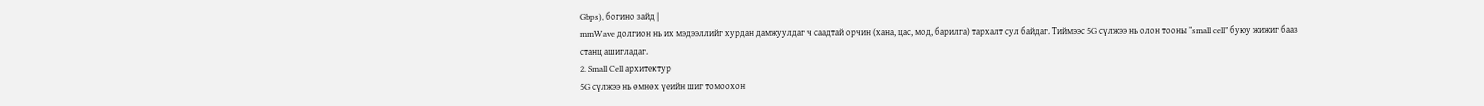Gbps), богино зайд |
mmWave долгион нь их мэдээллийг хурдан дамжуулдаг ч саадтай орчин (хана, цас, мод, барилга) тархалт сул байдаг. Тиймээс 5G сүлжээ нь олон тооны “small cell” буюу жижиг бааз станц ашигладаг.
2. Small Cell архитектур
5G сүлжээ нь өмнөх үеийн шиг томоохон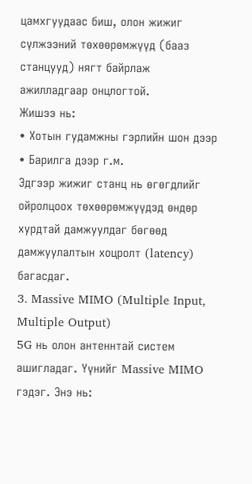цамхгуудаас биш, олон жижиг сүлжээний төхөөрөмжүүд (бааз станцууд) нягт байрлаж ажилладгаар онцлогтой.
Жишээ нь:
• Хотын гудамжны гэрлийн шон дээр
• Барилга дээр г.м.
Эдгээр жижиг станц нь өгөгдлийг ойролцоох төхөөрөмжүүдэд өндөр хурдтай дамжуулдаг бөгөөд дамжуулалтын хоцролт (latency) багасдаг.
3. Massive MIMO (Multiple Input, Multiple Output)
5G нь олон антеннтай систем ашигладаг. Үүнийг Massive MIMO гэдэг. Энэ нь: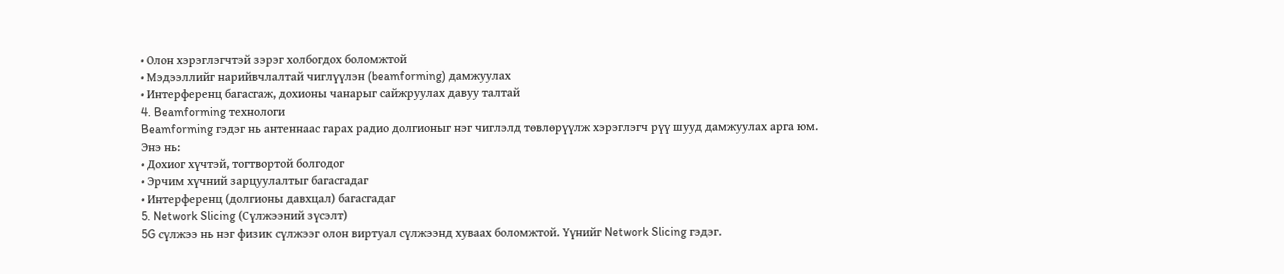• Олон хэрэглэгчтэй зэрэг холбогдох боломжтой
• Мэдээллийг нарийвчлалтай чиглүүлэн (beamforming) дамжуулах
• Интерференц багасгаж, дохионы чанарыг сайжруулах давуу талтай
4. Beamforming технологи
Beamforming гэдэг нь антеннаас гарах радио долгионыг нэг чиглэлд төвлөрүүлж хэрэглэгч рүү шууд дамжуулах арга юм.
Энэ нь:
• Дохиог хүчтэй, тогтвортой болгодог
• Эрчим хүчний зарцуулалтыг багасгадаг
• Интерференц (долгионы давхцал) багасгадаг
5. Network Slicing (Сүлжээний зүсэлт)
5G сүлжээ нь нэг физик сүлжээг олон виртуал сүлжээнд хуваах боломжтой. Үүнийг Network Slicing гэдэг.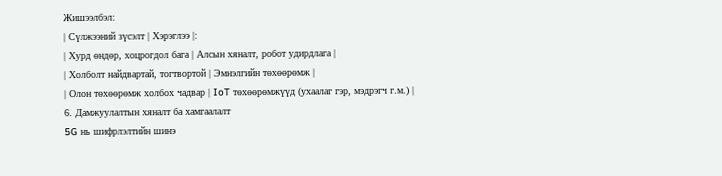Жишээлбэл:
| Сүлжээний зүсэлт | Хэрэглээ |:
| Хурд өндөр, хоцрогдол бага | Алсын хяналт, робот удирдлага |
| Холболт найдвартай, тогтвортой | Эмнэлгийн төхөөрөмж |
| Олон төхөөрөмж холбох чадвар | IoT төхөөрөмжүүд (ухаалаг гэр, мэдрэгч г.м.) |
6. Дамжуулалтын хяналт ба хамгаалалт
5G нь шифрлэлтийн шинэ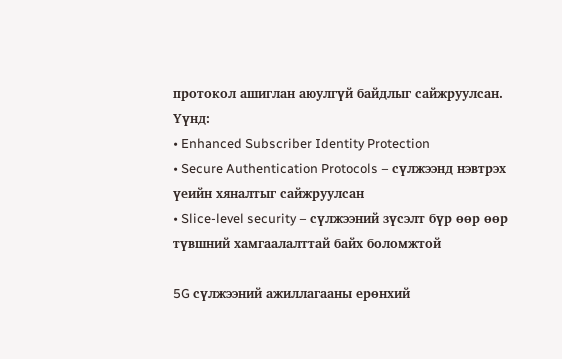протокол ашиглан аюулгүй байдлыг сайжруулсан.
Үүнд:
• Enhanced Subscriber Identity Protection
• Secure Authentication Protocols – сүлжээнд нэвтрэх үеийн хяналтыг сайжруулсан
• Slice-level security – сүлжээний зүсэлт бүр өөр өөр түвшний хамгаалалттай байх боломжтой

5G сүлжээний ажиллагааны ерөнхий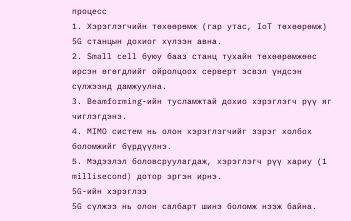процесс
1. Хэрэглэгчийн төхөөрөмж (гар утас, IoT төхөөрөмж) 5G станцын дохиог хүлээн авна.
2. Small cell буюу бааз станц тухайн төхөөрөмжөөс ирсэн өгөгдлийг ойролцоох серверт эсвэл үндсэн сүлжээнд дамжуулна.
3. Beamforming-ийн тусламжтай дохио хэрэглэгч рүү яг чиглэгдэнэ.
4. MIMO систем нь олон хэрэглэгчийг зэрэг холбох боломжийг бүрдүүлнэ.
5. Мэдээлэл боловсруулагдаж, хэрэглэгч рүү хариу (1 millisecond) дотор эргэн ирнэ.
5G-ийн хэрэглээ
5G сүлжээ нь олон салбарт шинэ боломж нээж байна.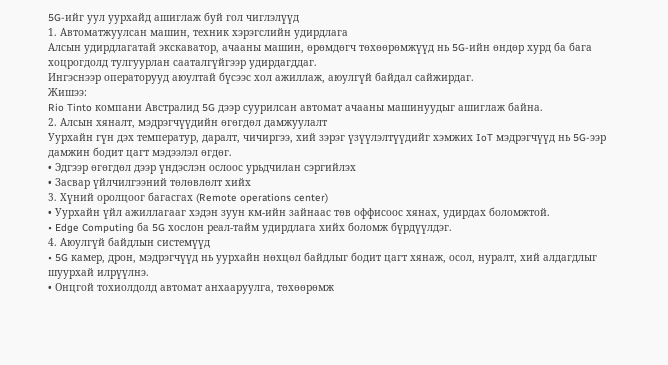5G-ийг уул уурхайд ашиглаж буй гол чиглэлүүд
1. Автоматжуулсан машин, техник хэрэгслийн удирдлага
Алсын удирдлагатай экскаватор, ачааны машин, өрөмдөгч төхөөрөмжүүд нь 5G-ийн өндөр хурд ба бага хоцрогдолд тулгуурлан сааталгүйгээр удирдагддаг.
Ингэснээр операторууд аюултай бүсээс хол ажиллаж, аюулгүй байдал сайжирдаг.
Жишээ:
Rio Tinto компани Австралид 5G дээр суурилсан автомат ачааны машинуудыг ашиглаж байна.
2. Алсын хяналт, мэдрэгчүүдийн өгөгдөл дамжуулалт
Уурхайн гүн дэх температур, даралт, чичиргээ, хий зэрэг үзүүлэлтүүдийг хэмжих IoT мэдрэгчүүд нь 5G-ээр дамжин бодит цагт мэдээлэл өгдөг.
• Эдгээр өгөгдөл дээр үндэслэн ослоос урьдчилан сэргийлэх
• Засвар үйлчилгээний төлөвлөлт хийх
3. Хүний оролцоог багасгах (Remote operations center)
• Уурхайн үйл ажиллагааг хэдэн зуун км-ийн зайнаас төв оффисоос хянах, удирдах боломжтой.
• Edge Computing ба 5G хослон реал-тайм удирдлага хийх боломж бүрдүүлдэг.
4. Аюулгүй байдлын системүүд
• 5G камер, дрон, мэдрэгчүүд нь уурхайн нөхцөл байдлыг бодит цагт хянаж, осол, нуралт, хий алдагдлыг шуурхай илрүүлнэ.
• Онцгой тохиолдолд автомат анхааруулга, төхөөрөмж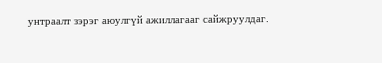унтраалт зэрэг аюулгүй ажиллагааг сайжруулдаг.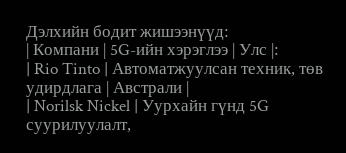Дэлхийн бодит жишээнүүд:
| Компани | 5G-ийн хэрэглээ | Улс |:
| Rio Tinto | Автоматжуулсан техник, төв удирдлага | Австрали |
| Norilsk Nickel | Уурхайн гүнд 5G суурилуулалт,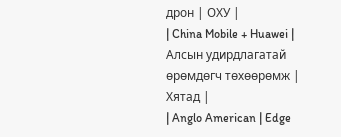дрон | ОХУ |
| China Mobile + Huawei | Алсын удирдлагатай өрөмдөгч төхөөрөмж | Хятад |
| Anglo American | Edge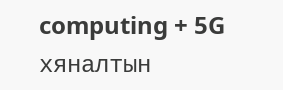computing + 5G хяналтын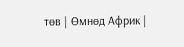төв | Өмнөд Африк |